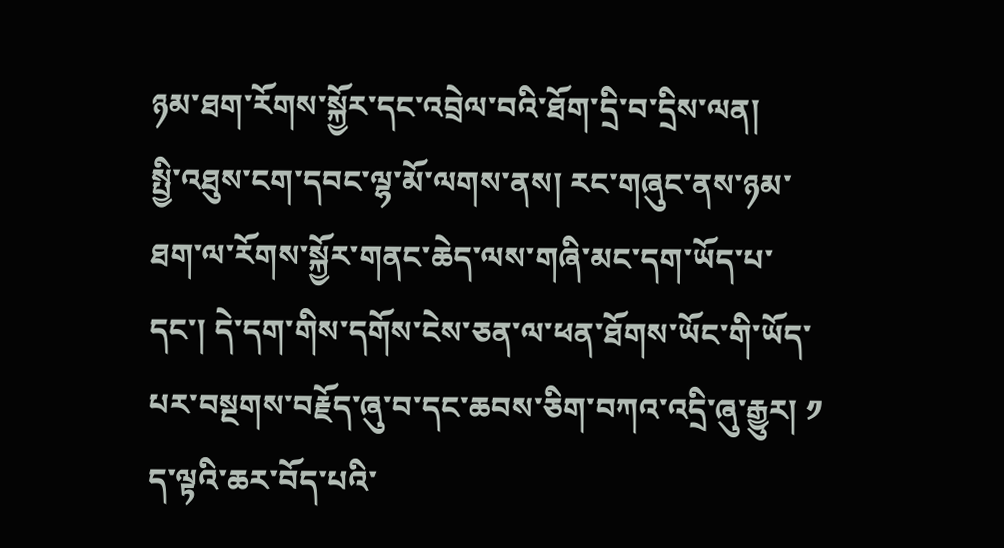ཉམ་ཐག་རོགས་སྐྱོར་དང་འབྲེལ་བའི་ཐོག་དྲི་བ་དྲིས་ལན།
སྤྱི་འཐུས་ངག་དབང་ལྷ་མོ་ལགས་ནས། རང་གཞུང་ནས་ཉམ་ཐག་ལ་རོགས་སྐྱོར་གནང་ཆེད་ལས་གཞི་མང་དག་ཡོད་པ་དང་། དེ་དག་གིས་དགོས་ངེས་ཅན་ལ་ཕན་ཐོགས་ཡོང་གི་ཡོད་པར་བསྔགས་བརྗོད་ཞུ་བ་དང་ཆབས་ཅིག་བཀའ་འདྲི་ཞུ་རྒྱུར། ༡ ད་ལྟའི་ཆར་བོད་པའི་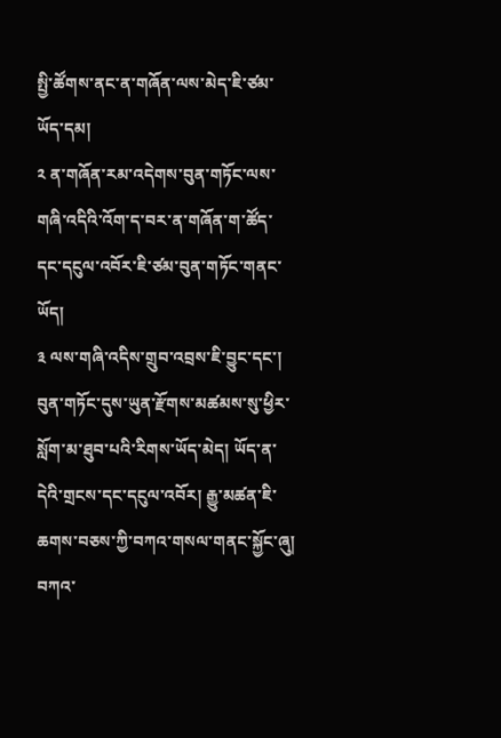སྤྱི་ཚོགས་ནང་ན་གཞོན་ལས་མེད་ཇི་ཙམ་ཡོད་དམ།
༢ ན་གཞོན་རམ་འདེགས་བུན་གཏོང་ལས་གཞི་འདིའི་འོག་ད་བར་ན་གཞོན་ག་ཚོད་དང་དངུལ་འབོར་ཇི་ཙམ་བུན་གཏོང་གནང་ཡོད།
༣ ལས་གཞི་འདིས་གྲུབ་འབྲས་ཇི་བྱུང་དང་། བུན་གཏོང་དུས་ཡུན་རྫོགས་མཚམས་སུ་ཕྱིར་སློག་མ་ཐུབ་པའི་རིགས་ཡོད་མེད། ཡོད་ན་དེའི་གྲངས་དང་དངུལ་འབོར། རྒྱུ་མཚན་ཇི་ཆགས་བཅས་ཀྱི་བཀའ་གསལ་གནང་སྐྱོང་ཞུ།
བཀའ་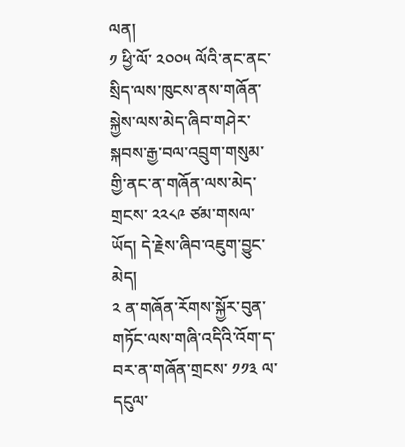ལན།
༡ ཕྱི་ལོ་ ༢༠༠༥ ལོའི་ནང་ནང་སྲིད་ལས་ཁུངས་ནས་གཞོན་སྐྱེས་ལས་མེད་ཞིབ་གཤེར་སྐབས་རྒྱ་བལ་འབྲུག་གསུམ་གྱི་ནང་ན་གཞོན་ལས་མེད་གྲངས་ ༢༢༨༩ ཙམ་གསལ་ཡོད། དེ་རྗེས་ཞིབ་འཇུག་བྱུང་མེད།
༢ ན་གཞོན་རོགས་སྐྱོར་བུན་གཏོང་ལས་གཞི་འདིའི་འོག་ད་བར་ན་གཞོན་གྲངས་ ༡༡༣ ལ་དངུལ་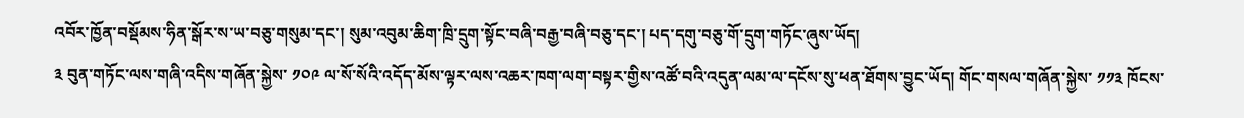འབོར་ཁྱོན་བསྡོམས་ཧིན་སྒོར་ས་ཡ་བཅུ་གསུམ་དང་། སུམ་འབུམ་ཆིག་ཁྲི་དྲུག་སྟོང་བཞི་བརྒྱ་བཞི་བཅུ་དང་། པད་དགུ་བཅུ་གོ་དྲུག་གཏོང་ཞུས་ཡོད།
༣ བུན་གཏོང་ལས་གཞི་འདིས་གཞོན་སྐྱེས་ ༡༠༩ ལ་སོ་སོའི་འདོད་མོས་ལྟར་ལས་འཆར་ཁག་ལག་བསྟར་གྱིས་འཚོ་བའི་འདུན་ལམ་ལ་དངོས་སུ་ཕན་ཐོགས་བྱུང་ཡོད། གོང་གསལ་གཞོན་སྐྱེས་ ༡༡༣ ཁོངས་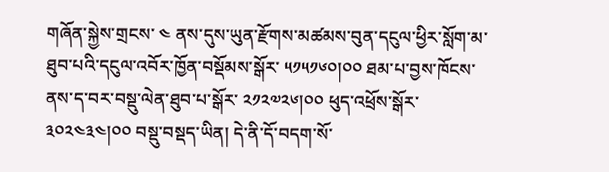གཞོན་སྐྱེས་གྲངས་ ༤ ནས་དུས་ཡུན་རྫོགས་མཚམས་བུན་དངུལ་ཕྱིར་སློག་མ་ཐུབ་པའི་དངུལ་འབོར་ཁྱོན་བསྡོམས་སྒོར་ ༥༡༥༡༦༠།༠༠ ཐམ་པ་བྱས་ཁོངས་ནས་ད་བར་བསྡུ་ལེན་ཐུབ་པ་སྒོར་ ༢༡༢༧༢༦།༠༠ ཕུད་འཕྲོས་སྒོར་ ༣༠༢༤༣༤།༠༠ བསྡུ་བསྡད་ཡིན། དེ་ནི་དོ་བདག་སོ་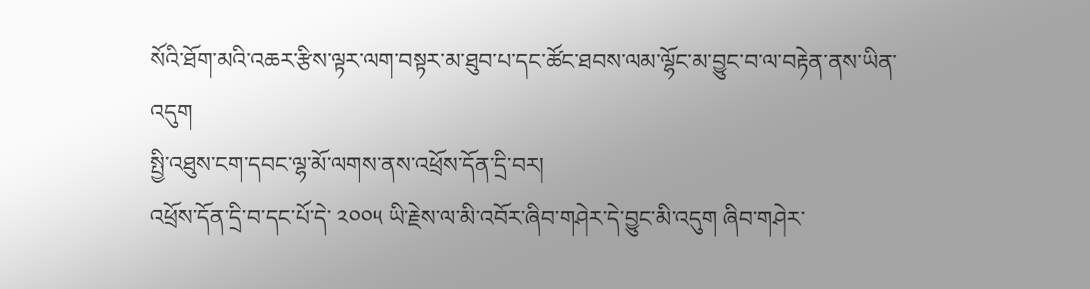སོའི་ཐོག་མའི་འཆར་རྩིས་ལྟར་ལག་བསྟར་མ་ཐུབ་པ་དང་ཚོང་ཐབས་ལམ་ལྷོང་མ་བྱུང་བ་ལ་བརྟེན་ནས་ཡིན་འདུག
སྤྱི་འཐུས་ངག་དབང་ལྷ་མོ་ལགས་ནས་འཕྲོས་དོན་དྲི་བར།
འཕྲོས་དོན་དྲི་བ་དང་པོ་དེ་ ༢༠༠༥ ཡི་རྗེས་ལ་མི་འབོར་ཞིབ་གཤེར་དེ་བྱུང་མི་འདུག ཞིབ་གཤེར་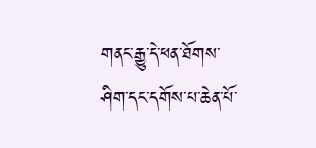གནང་རྒྱུ་དེ་ཕན་ཐོགས་ཤིག་དང་དགོས་པ་ཆེན་པོ་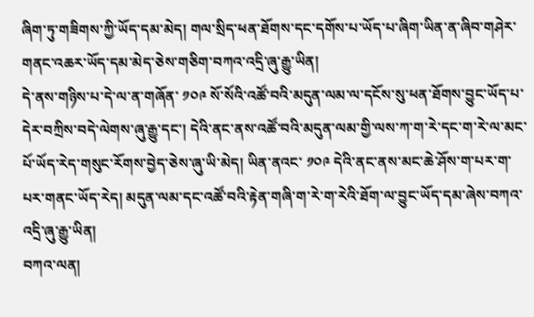ཞིག་ཏུ་གཟིགས་ཀྱི་ཡོད་དམ་མེད། གལ་སྲིད་ཕན་ཐོགས་དང་དགོས་པ་ཡོད་པ་ཞིག་ཡིན་ན་ཞིབ་གཤེར་གནང་འཆར་ཡོད་དམ་མེད་ཅེས་གཅིག་བཀའ་འདྲི་ཞུ་རྒྱུ་ཡིན།
དེ་ནས་གཉིས་པ་དེ་ལ་ན་གཞོན་ ༡༠༩ སོ་སོའི་འཚོ་བའི་མདུན་ལམ་ལ་དངོས་སུ་ཕན་ཐོགས་བྱུང་ཡོད་པ་དེར་བཀྲིས་བདེ་ལེགས་ཞུ་རྒྱུ་དང་། དེའི་ནང་ནས་འཚོ་བའི་མདུན་ལམ་གྱི་ལས་ཀ་ག་རེ་དང་ག་རེ་ལ་མང་པོ་ཡོད་རེད་གསུང་རོགས་བྱེད་ཅེས་ཞུ་ཡི་མེད། ཡིན་ནའང་ ༡༠༩ དེའི་ནང་ནས་མང་ཆེ་ཤོས་ག་པར་ག་པར་གནང་ཡོད་རེད། མདུན་ལམ་དང་འཚོ་བའི་རྟེན་གཞི་ག་རེ་ག་རེའི་ཐོག་ལ་བྱུང་ཡོད་དམ་ཞེས་བཀའ་འདྲི་ཞུ་རྒྱུ་ཡིན།
བཀའ་ལན།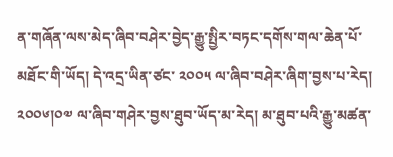ན་གཞོན་ལས་མེད་ཞིབ་བཤེར་བྱེད་རྒྱུ་སྤྱིར་བཏང་དགོས་གལ་ཆེན་པོ་མཐོང་གི་ཡོད། དེ་འདྲ་ཡིན་ཙང་ ༢༠༠༥ ལ་ཞིབ་བཤེར་ཞིག་བྱས་པ་རེད། ༢༠༠༦།༠༧ ལ་ཞིབ་གཤེར་བྱས་ཐུབ་ཡོད་མ་རེད། མ་ཐུབ་པའི་རྒྱུ་མཚན་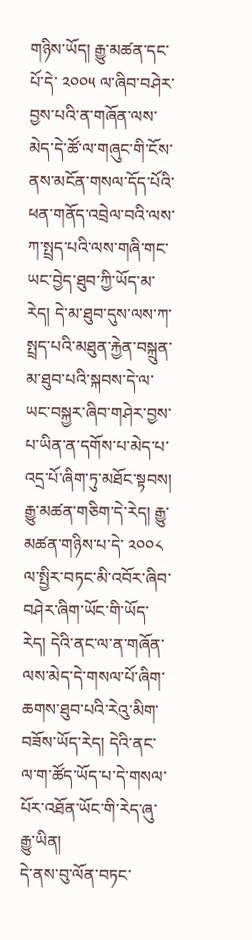གཉིས་ཡོད། རྒྱུ་མཚན་དང་པོ་དེ་ ༢༠༠༥ ལ་ཞིབ་བཤེར་བྱས་པའི་ན་གཞོན་ལས་མེད་དེ་ཚོ་ལ་གཞུང་གི་ངོས་ནས་མངོན་གསལ་དོད་པོའི་ཕན་གནོད་འབྲེལ་བའི་ལས་ཀ་སྤྲད་པའི་ལས་གཞི་གང་ཡང་བྱེད་ཐུབ་ཀྱི་ཡོད་མ་རེད། དེ་མ་ཐུབ་དུས་ལས་ཀ་སྤྲད་པའི་མཐུན་རྐྱེན་བསྐྲུན་མ་ཐུབ་པའི་སྐབས་དེ་ལ་ཡང་བསྐྱར་ཞིབ་གཤེར་བྱས་པ་ཡིན་ན་དགོས་པ་མེད་པ་འདྲ་པོ་ཞིག་ཏུ་མཐོང་སྟབས། རྒྱུ་མཚན་གཅིག་དེ་རེད། རྒྱུ་མཚན་གཉིས་པ་དེ་ ༢༠༠༨ ལ་སྤྱིར་བཏང་མི་འབོར་ཞིབ་བཤེར་ཞིག་ཡོང་གི་ཡོད་རེད། དེའི་ནང་ལ་ན་གཞོན་ལས་མེད་དེ་གསལ་པོ་ཞིག་ཆགས་ཐུབ་པའི་རེའུ་མིག་བཟོས་ཡོད་རེད། དེའི་ནང་ལ་ག་ཚོད་ཡོད་པ་དེ་གསལ་པོར་འཐོན་ཡོང་གི་རེད་ཞུ་རྒྱུ་ཡིན།
དེ་ནས་བུ་ལོན་བཏང་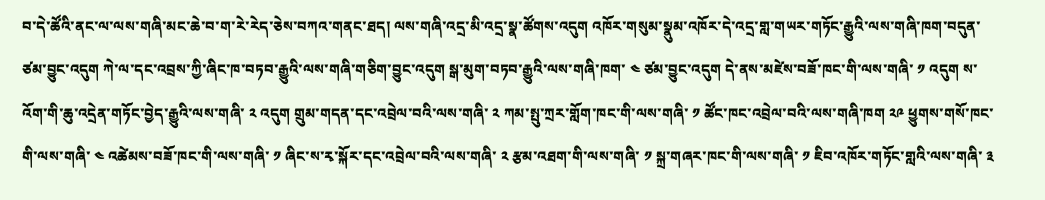བ་དེ་ཚོའི་ནང་ལ་ལས་གཞི་མང་ཆེ་བ་ག་རེ་རེད་ཅེས་བཀའ་གནང་ཐད། ལས་གཞི་འདྲ་མི་འདྲ་སྣ་ཚོགས་འདུག འཁོར་གསུམ་སྣུམ་འཁོར་དེ་འདྲ་གླ་གཡར་གཏོང་རྒྱུའི་ལས་གཞི་ཁག་བདུན་ཙམ་བྱུང་འདུག ཀེ་ལ་དང་འབྲས་ཀྱི་ཞིང་ཁ་བཏབ་རྒྱུའི་ལས་གཞི་གཅིག་བྱུང་འདུག སྒ་མུག་བཏབ་རྒྱུའི་ལས་གཞི་ཁག་ ༤ ཙམ་བྱུང་འདུག དེ་ནས་མཛེས་བཟོ་ཁང་གི་ལས་གཞི་ ༡ འདུག ས་འོག་གི་ཆུ་འདྲེན་གཏོང་བྱེད་རྒྱུའི་ལས་གཞི་ ༢ འདུག གྲུམ་གདན་དང་འབྲེལ་བའི་ལས་གཞི་ ༢ ཀམ་སྤུ་ཀྲར་གློག་ཁང་གི་ལས་གཞི་ ༡ ཚོང་ཁང་འབྲེལ་བའི་ལས་གཞི་ཁག ༢༩ ཕྱུགས་གསོ་ཁང་གི་ལས་གཞི་ ༤ འཚེམས་བཟོ་ཁང་གི་ལས་གཞི་ ༡ ཞིང་ས་རྭ་སྐོར་དང་འབྲེལ་བའི་ལས་གཞི་ ༢ རྩམ་འཐག་གི་ལས་གཞི་ ༡ སྐྲ་གཞར་ཁང་གི་ལས་གཞི་ ༡ ཇིབ་འཁོར་གཏོང་གླའི་ལས་གཞི་ ༣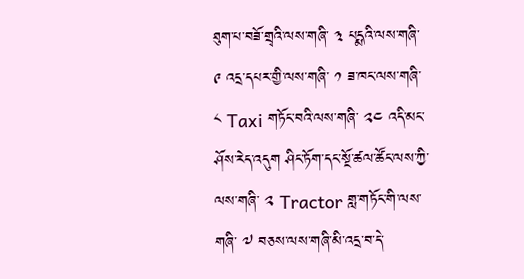ཐུག་པ་བཟོ་གྲྭའི་ལས་གཞི་ ༣ པདྨའི་ལས་གཞི་ ༩ འདྲ་དཔར་གྱི་ལས་གཞི་ ༡ ཟ་ཁང་ལས་གཞི་ ༨ Taxi གཏོང་བའི་ལས་གཞི་ ༢༤ འདི་མང་ཤོས་རེད་འདུག ཤིང་ཏོག་དང་སྔོ་ཚལ་ཚོང་ལས་ཀྱི་ལས་གཞི་ ༢ Tractor གླ་གཏོང་གི་ལས་གཞི་ ༧ བཅས་ལས་གཞི་མི་འདྲ་བ་དེ་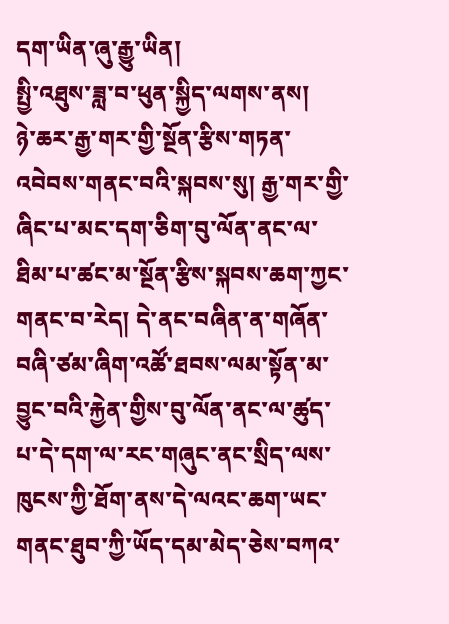དག་ཡིན་ཞུ་རྒྱུ་ཡིན།
སྤྱི་འཐུས་ཟླ་བ་ཕུན་སྐྱིད་ལགས་ནས།
ཉེ་ཆར་རྒྱ་གར་གྱི་སྔོན་རྩིས་གཏན་འབེབས་གནང་བའི་སྐབས་སུ། རྒྱ་གར་གྱི་ཞིང་པ་མང་དག་ཅིག་བུ་ལོན་ནང་ལ་ཐིམ་པ་ཚང་མ་སྔོན་རྩིས་སྐབས་ཆག་ཀྱང་གནང་བ་རེད། དེ་ནང་བཞིན་ན་གཞོན་བཞི་ཙམ་ཞིག་འཚོ་ཐབས་ལམ་སྟོན་མ་བྱུང་བའི་རྐྱེན་གྱིས་བུ་ལོན་ནང་ལ་ཚུད་པ་དེ་དག་ལ་རང་གཞུང་ནང་སྲིད་ལས་ཁུངས་ཀྱི་ཐོག་ནས་དེ་ལའང་ཆག་ཡང་གནང་ཐུབ་ཀྱི་ཡོད་དམ་མེད་ཅེས་བཀའ་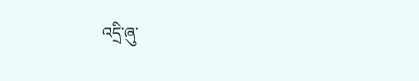འདྲི་ཞུ་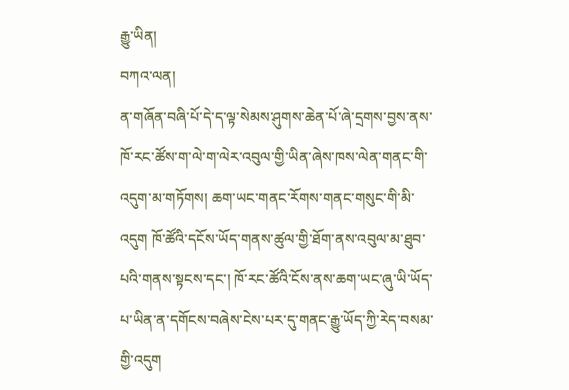རྒྱུ་ཡིན།
བཀའ་ལན།
ན་གཞོན་བཞི་པོ་དེ་ད་ལྟ་སེམས་ཤུགས་ཆེན་པོ་ཞེ་དྲགས་བྱས་ནས་ཁོ་རང་ཚོས་ག་ལེ་ག་ལེར་འབུལ་གྱི་ཡིན་ཞེས་ཁས་ལེན་གནང་གི་འདུག་མ་གཏོགས། ཆག་ཡང་གནང་རོགས་གནང་གསུང་གི་མི་འདུག ཁོ་ཚོའི་དངོས་ཡོད་གནས་ཚུལ་གྱི་ཐོག་ནས་འབུལ་མ་ཐུབ་པའི་གནས་སྟངས་དང་། ཁོ་རང་ཚོའི་ངོས་ནས་ཆག་ཡང་ཞུ་ཡི་ཡོད་པ་ཡིན་ན་དགོངས་བཞེས་ངེས་པར་དུ་གནང་རྒྱུ་ཡོད་ཀྱི་རེད་བསམ་གྱི་འདུག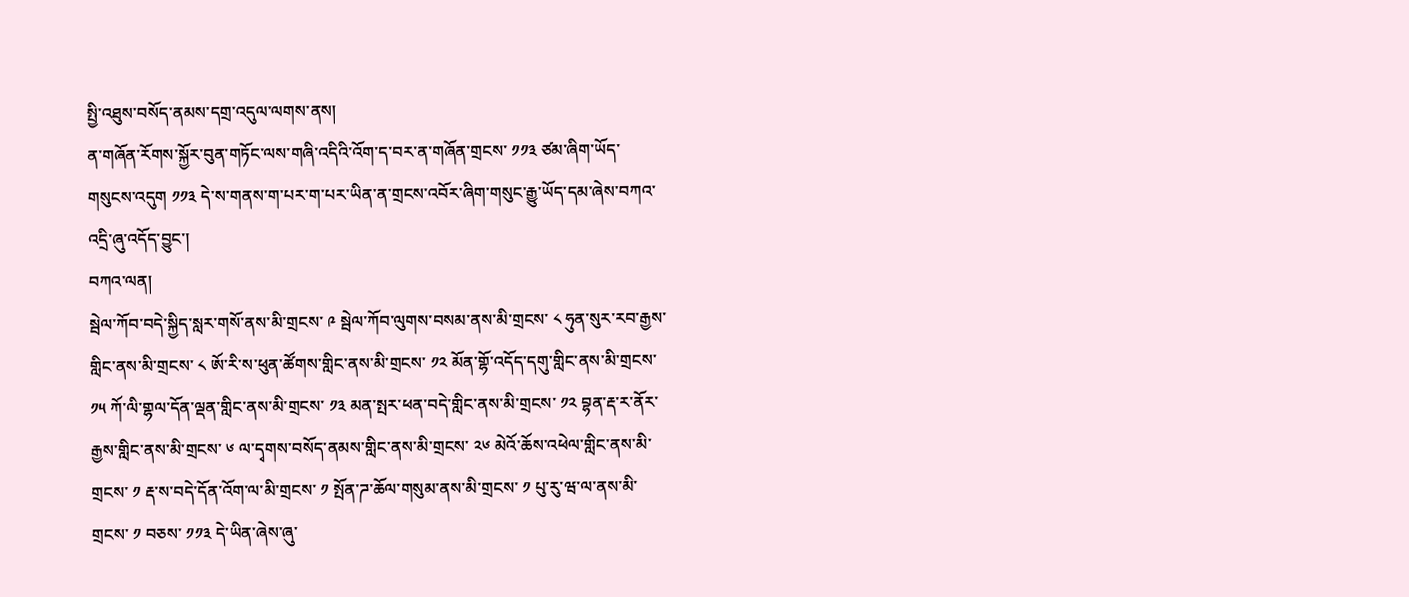སྤྱི་འཐུས་བསོད་ནམས་དགྲ་འདུལ་ལགས་ནས།
ན་གཞོན་རོགས་སྐྱོར་བུན་གཏོང་ལས་གཞི་འདིའི་འོག་ད་བར་ན་གཞོན་གྲངས་ ༡༡༣ ཙམ་ཞིག་ཡོད་གསུངས་འདུག ༡༡༣ དེ་ས་གནས་ག་པར་ག་པར་ཡིན་ན་གྲངས་འབོར་ཞིག་གསུང་རྒྱུ་ཡོད་དམ་ཞེས་བཀའ་འདྲི་ཞུ་འདོད་བྱུང་།
བཀའ་ལན།
སྦེལ་ཀོབ་བདེ་སྐྱིད་སླར་གསོ་ནས་མི་གྲངས་ ༩ སྦེལ་ཀོབ་ལུགས་བསམ་ནས་མི་གྲངས་ ༨ ཧུན་སུར་རབ་རྒྱས་གླིང་ནས་མི་གྲངས་ ༨ ཨོ་རི་ས་ཕུན་ཚོགས་གླིང་ནས་མི་གྲངས་ ༡༢ མོན་གྷོ་འདོད་དགུ་གླིང་ནས་མི་གྲངས་ ༡༥ ཀོ་ལི་གྷལ་དོན་ལྡན་གླིང་ནས་མི་གྲངས་ ༡༣ མན་སྤར་ཕན་བདེ་གླིང་ནས་མི་གྲངས་ ༡༢ བྷན་རྡ་ར་ནོར་རྒྱས་གླིང་ནས་མི་གྲངས་ ༦ ལ་དྭགས་བསོད་ནམས་གླིང་ནས་མི་གྲངས་ ༢༦ མེའོ་ཆོས་འཕེལ་གླིང་ནས་མི་གྲངས་ ༡ རྡ་ས་བདེ་དོན་འོག་ལ་མི་གྲངས་ ༡ སྤོན་ཌ་ཆོལ་གསུམ་ནས་མི་གྲངས་ ༡ པུ་རུ་ཝ་ལ་ནས་མི་གྲངས་ ༡ བཅས་ ༡༡༣ དེ་ཡིན་ཞེས་ཞུ་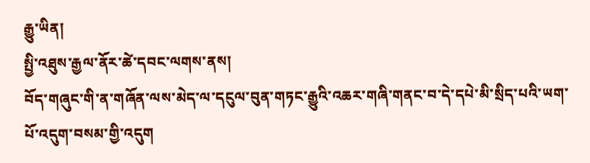རྒྱུ་ཡིན།
སྤྱི་འཐུས་རྒྱལ་ནོར་ཚེ་དབང་ལགས་ནས།
བོད་གཞུང་གི་ན་གཞོན་ལས་མེད་ལ་དངུལ་བུན་གཏང་རྒྱུའི་འཆར་གཞི་གནང་བ་དེ་དཔེ་མི་སྲིད་པའི་ཡག་པོ་འདུག་བསམ་གྱི་འདུག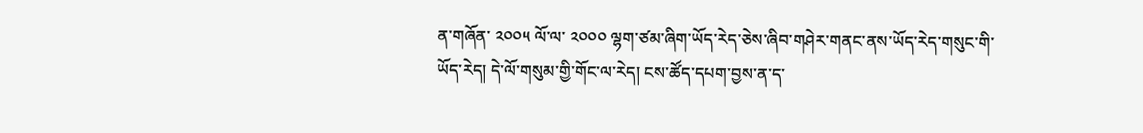ན་གཞོན་ ༢༠༠༥ ལོ་ལ་ ༢༠༠༠ ལྷག་ཙམ་ཞིག་ཡོད་རེད་ཅེས་ཞིབ་གཤེར་གནང་ནས་ཡོད་རེད་གསུང་གི་ཡོད་རེད། དེ་ལོ་གསུམ་གྱི་གོང་ལ་རེད། ངས་ཚོད་དཔག་བྱས་ན་ད་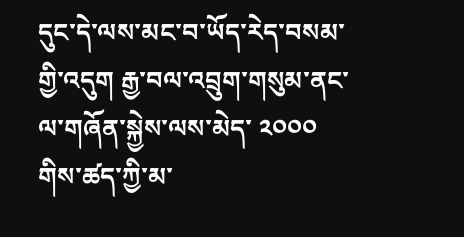དུང་དེ་ལས་མང་བ་ཡོད་རེད་བསམ་གྱི་འདུག རྒྱ་བལ་འབྲུག་གསུམ་ནང་ལ་གཞོན་སྐྱེས་ལས་མེད་ ༢༠༠༠ གིས་ཚད་ཀྱི་མ་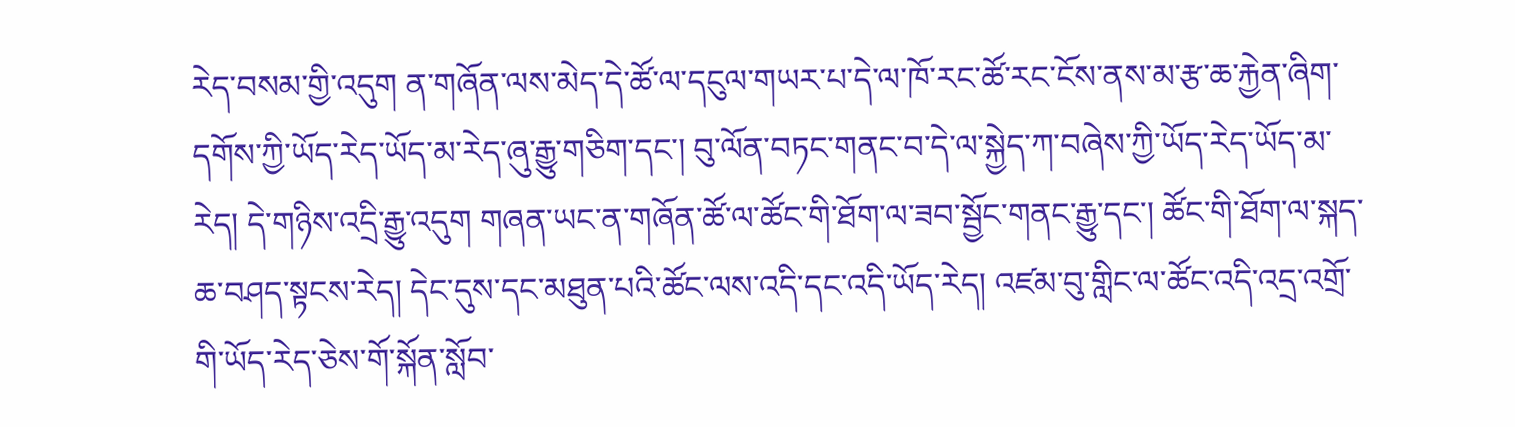རེད་བསམ་གྱི་འདུག ན་གཞོན་ལས་མེད་དེ་ཚོ་ལ་དངུལ་གཡར་པ་དེ་ལ་ཁོ་རང་ཚོ་རང་ངོས་ནས་མ་རྩ་ཆ་རྐྱེན་ཞིག་དགོས་ཀྱི་ཡོད་རེད་ཡོད་མ་རེད་ཞུ་རྒྱུ་གཅིག་དང་། བུ་ལོན་བཏང་གནང་བ་དེ་ལ་སྐྱེད་ཀ་བཞེས་ཀྱི་ཡོད་རེད་ཡོད་མ་རེད། དེ་གཉིས་འདྲི་རྒྱུ་འདུག གཞན་ཡང་ན་གཞོན་ཚོ་ལ་ཚོང་གི་ཐོག་ལ་ཟབ་སྦྱོང་གནང་རྒྱུ་དང་། ཚོང་གི་ཐོག་ལ་སྐད་ཆ་བཤད་སྟངས་རེད། དེང་དུས་དང་མཐུན་པའི་ཚོང་ལས་འདི་དང་འདི་ཡོད་རེད། འཛམ་བུ་གླིང་ལ་ཚོང་འདི་འདྲ་འགྲོ་གི་ཡོད་རེད་ཅེས་གོ་སྐོན་སློབ་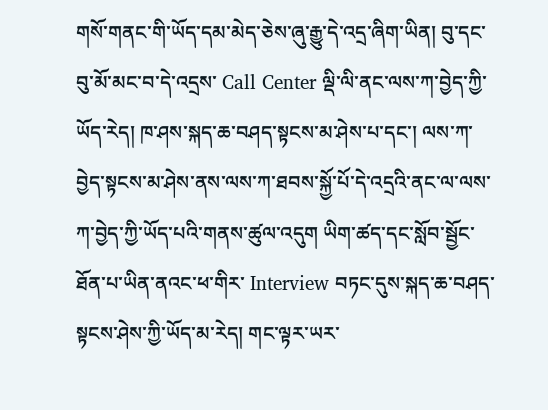གསོ་གནང་གི་ཡོད་དམ་མེད་ཅེས་ཞུ་རྒྱུ་དེ་འདྲ་ཞིག་ཡིན། བུ་དང་བུ་མོ་མང་བ་དེ་འདྲས་ Call Center ལྡི་ལི་ནང་ལས་ཀ་བྱེད་ཀྱི་ཡོད་རེད། ཁ་ཤས་སྐད་ཆ་བཤད་སྟངས་མ་ཤེས་པ་དང་། ལས་ཀ་བྱེད་སྟངས་མ་ཤེས་ནས་ལས་ཀ་ཐབས་སྐྱོ་པོ་དེ་འདྲའི་ནང་ལ་ལས་ཀ་བྱེད་ཀྱི་ཡོད་པའི་གནས་ཚུལ་འདུག ཡིག་ཚད་དང་སློབ་སྦྱོང་ཐོན་པ་ཡིན་ནའང་ཕ་གིར་ Interview བཏང་དུས་སྐད་ཆ་བཤད་སྟངས་ཤེས་ཀྱི་ཡོད་མ་རེད། གང་ལྟར་ཡར་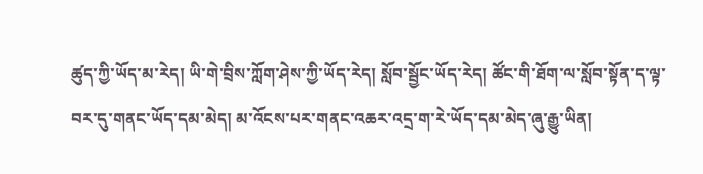ཚུད་ཀྱི་ཡོད་མ་རེད། ཡི་གེ་བྲིས་ཀློག་ཤེས་ཀྱི་ཡོད་རེད། སློབ་སྦྱོང་ཡོད་རེད། ཚོང་གི་ཐོག་ལ་སློབ་སྟོན་ད་ལྟ་བར་དུ་གནང་ཡོད་དམ་མེད། མ་འོངས་པར་གནང་འཆར་འདྲ་ག་རེ་ཡོད་དམ་མེད་ཞུ་རྒྱུ་ཡིན།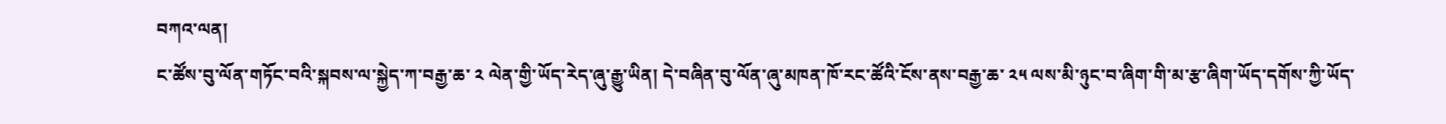བཀའ་ལན།
ང་ཚོས་བུ་ལོན་གཏོང་བའི་སྐབས་ལ་སྐྱེད་ཀ་བརྒྱ་ཆ་ ༢ ལེན་གྱི་ཡོད་རེད་ཞུ་རྒྱུ་ཡིན། དེ་བཞིན་བུ་ལོན་ཞུ་མཁན་ཁོ་རང་ཚོའི་ངོས་ནས་བརྒྱ་ཆ་ ༢༥ ལས་མི་ཉུང་བ་ཞིག་གི་མ་རྩ་ཞིག་ཡོད་དགོས་ཀྱི་ཡོད་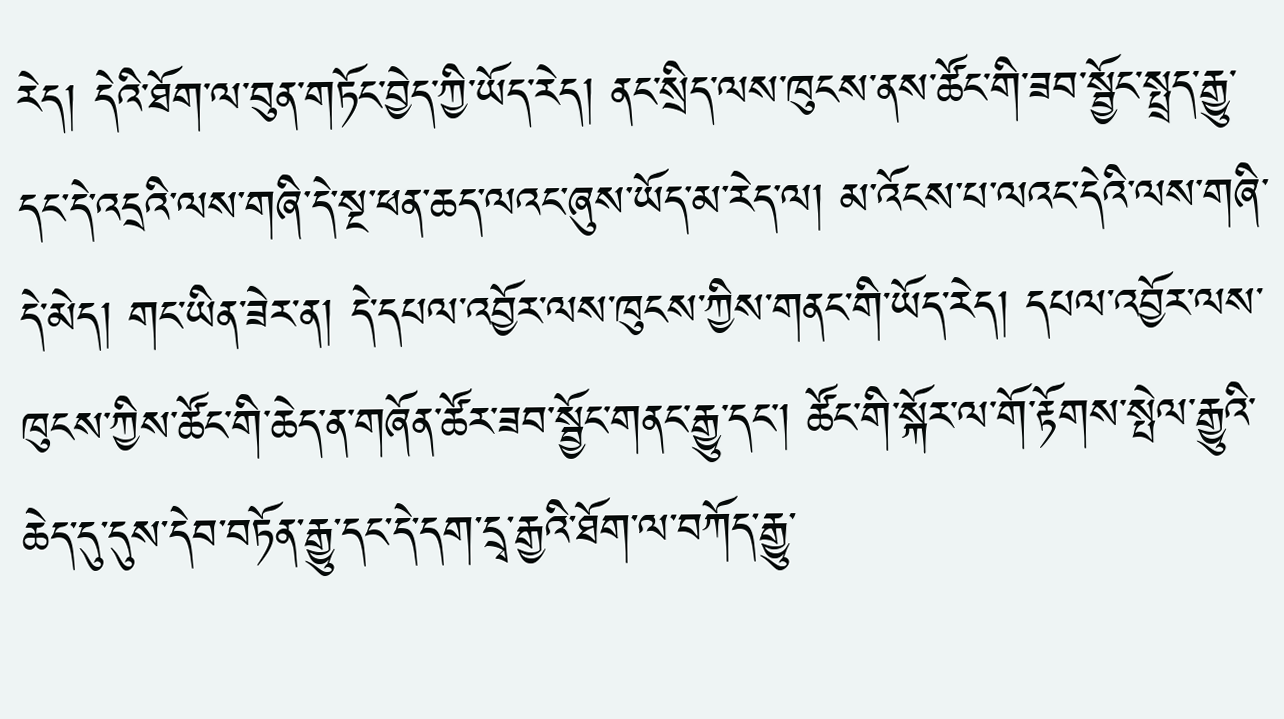རེད། དེའི་ཐོག་ལ་བུན་གཏོང་བྱེད་ཀྱི་ཡོད་རེད། ནང་སྲིད་ལས་ཁུངས་ནས་ཚོང་གི་ཟབ་སྦྱོང་སྤྲད་རྒྱུ་དང་དེ་འདྲའི་ལས་གཞི་དེ་སྔ་ཕན་ཆད་ལའང་ཞུས་ཡོད་མ་རེད་ལ། མ་འོངས་པ་ལའང་དེའི་ལས་གཞི་དེ་མེད། གང་ཡིན་ཟེར་ན། དེ་དཔལ་འབྱོར་ལས་ཁུངས་ཀྱིས་གནང་གི་ཡོད་རེད། དཔལ་འབྱོར་ལས་ཁུངས་ཀྱིས་ཚོང་གི་ཆེད་ན་གཞོན་ཚོར་ཟབ་སྦྱོང་གནང་རྒྱུ་དང་། ཚོང་གི་སྐོར་ལ་གོ་རྟོགས་སྤེལ་རྒྱུའི་ཆེད་དུ་དུས་དེབ་བཏོན་རྒྱུ་དང་དེ་དག་དྲྭ་རྒྱའི་ཐོག་ལ་བཀོད་རྒྱུ་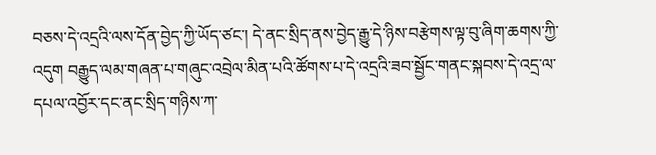བཅས་དེ་འདྲའི་ལས་དོན་བྱེད་ཀྱི་ཡོད་ཙང་། དེ་ནང་སྲིད་ནས་བྱེད་རྒྱུ་དེ་ཉིས་བརྩེགས་ལྟ་བུ་ཞིག་ཆགས་ཀྱི་འདུག བརྒྱུད་ལམ་གཞན་པ་གཞུང་འབྲེལ་མིན་པའི་ཚོགས་པ་དེ་འདྲའི་ཟབ་སྦྱོང་གནང་སྐབས་དེ་འདྲ་ལ་དཔལ་འབྱོར་དང་ནང་སྲིད་གཉིས་ཀ་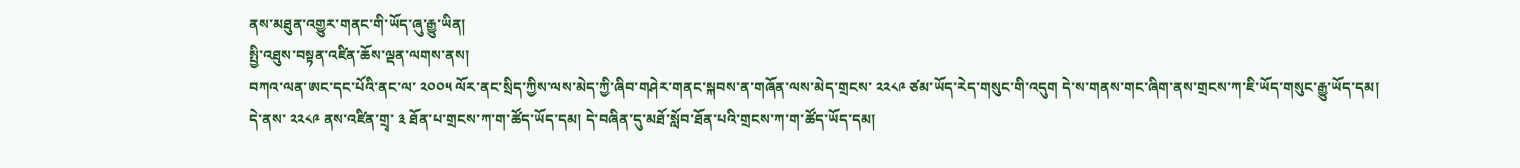ནས་མཐུན་འགྱུར་གནང་གི་ཡོད་ཞུ་རྒྱུ་ཡིན།
སྤྱི་འཐུས་བསྟན་འཛིན་ཆོས་ལྡན་ལགས་ནས།
བཀའ་ལན་ཨང་དང་པོའི་ནང་ལ་ ༢༠༠༥ ལོར་ནང་སྲིད་ཀྱིས་ལས་མེད་ཀྱི་ཞིབ་གཤེར་གནང་སྐབས་ན་གཞོན་ལས་མེད་གྲངས་ ༢༢༨༩ ཙམ་ཡོད་རེད་གསུང་གི་འདུག དེ་ས་གནས་གང་ཞིག་ནས་གྲངས་ཀ་ཇི་ཡོད་གསུང་རྒྱུ་ཡོད་དམ།
དེ་ནས་ ༢༢༨༩ ནས་འཛིན་གྲྭ་ ༣ ཐོན་པ་གྲངས་ཀ་ག་ཚོད་ཡོད་དམ། དེ་བཞིན་དུ་མཐོ་སློབ་ཐོན་པའི་གྲངས་ཀ་ག་ཚོད་ཡོད་དམ།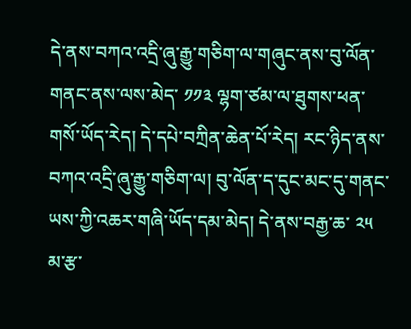དེ་ནས་བཀའ་འདྲི་ཞུ་རྒྱུ་གཅིག་ལ་གཞུང་ནས་བུ་ལོན་གནང་ནས་ལས་མེད་ ༡༡༣ ལྷག་ཙམ་ལ་ཐུགས་ཕན་གསོ་ཡོད་རེད། དེ་དཔེ་བཀྲིན་ཆེན་པོ་རེད། རང་ཉིད་ནས་བཀའ་འདྲི་ཞུ་རྒྱུ་གཅིག་ལ། བུ་ལོན་ད་དུང་མང་དུ་གནང་ཡས་ཀྱི་འཆར་གཞི་ཡོད་དམ་མེད། དེ་ནས་བརྒྱ་ཆ་ ༢༥ མ་རྩ་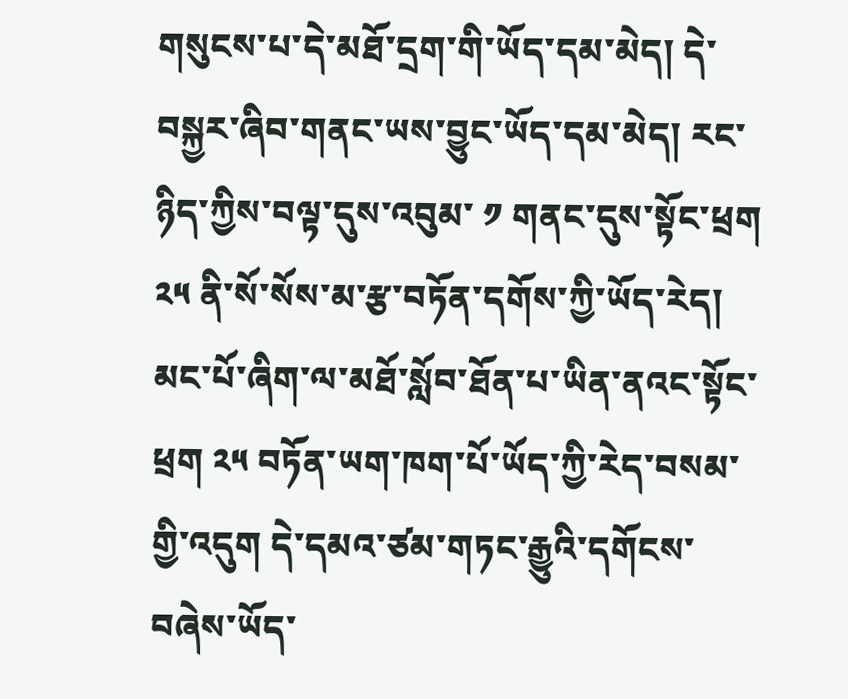གསུངས་པ་དེ་མཐོ་དྲག་གི་ཡོད་དམ་མེད། དེ་བསྐྱར་ཞིབ་གནང་ཡས་བྱུང་ཡོད་དམ་མེད། རང་ཉིད་ཀྱིས་བལྟ་དུས་འབུམ་ ༡ གནང་དུས་སྟོང་ཕྲག ༢༥ ནི་སོ་སོས་མ་རྩ་བཏོན་དགོས་ཀྱི་ཡོད་རེད། མང་པོ་ཞིག་ལ་མཐོ་སློབ་ཐོན་པ་ཡིན་ནའང་སྟོང་ཕྲག ༢༥ བཏོན་ཡག་ཁག་པོ་ཡོད་ཀྱི་རེད་བསམ་གྱི་འདུག དེ་དམའ་ཙམ་གཏང་རྒྱུའི་དགོངས་བཞེས་ཡོད་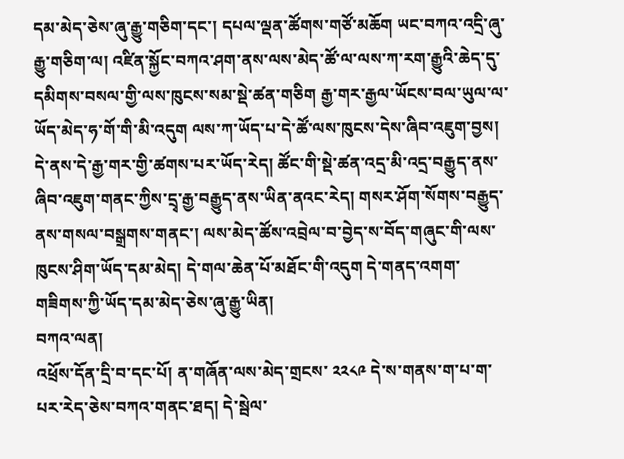དམ་མེད་ཅེས་ཞུ་རྒྱུ་གཅིག་དང་། དཔལ་ལྡན་ཚོགས་གཙོ་མཆོག ཡང་བཀའ་འདྲི་ཞུ་རྒྱུ་གཅིག་ལ། འཛིན་སྐྱོང་བཀའ་ཤག་ནས་ལས་མེད་ཚོ་ལ་ལས་ཀ་རག་རྒྱུའི་ཆེད་དུ་དམིགས་བསལ་གྱི་ལས་ཁུངས་སམ་སྡེ་ཚན་གཅིག རྒྱ་གར་རྒྱལ་ཡོངས་བལ་ཡུལ་ལ་ཡོད་མེད་ཧ་གོ་གི་མི་འདུག ལས་ཀ་ཡོད་པ་དེ་ཚོ་ལས་ཁུངས་དེས་ཞིབ་འཇུག་བྱས། དེ་ནས་དེ་རྒྱ་གར་གྱི་ཚགས་པར་ཡོད་རེད། ཚོང་གི་སྡེ་ཚན་འདྲ་མི་འདྲ་བརྒྱུད་ནས་ཞིབ་འཇུག་གནང་ཀྱིས་དྲྭ་རྒྱ་བརྒྱུད་ནས་ཡིན་ནའང་རེད། གསར་ཤོག་སོགས་བརྒྱུད་ནས་གསལ་བསྒྲགས་གནང་། ལས་མེད་ཚོས་འབྲེལ་བ་བྱེད་ས་བོད་གཞུང་གི་ལས་ཁུངས་ཤིག་ཡོད་དམ་མེད། དེ་གལ་ཆེན་པོ་མཐོང་གི་འདུག དེ་གནད་འགག་གཟིགས་ཀྱི་ཡོད་དམ་མེད་ཅེས་ཞུ་རྒྱུ་ཡིན།
བཀའ་ལན།
འཕྲོས་དོན་དྲི་བ་དང་པོ། ན་གཞོན་ལས་མེད་གྲངས་ ༢༢༨༩ དེ་ས་གནས་ག་པ་ག་པར་རེད་ཅེས་བཀའ་གནང་ཐད། དེ་སྦེལ་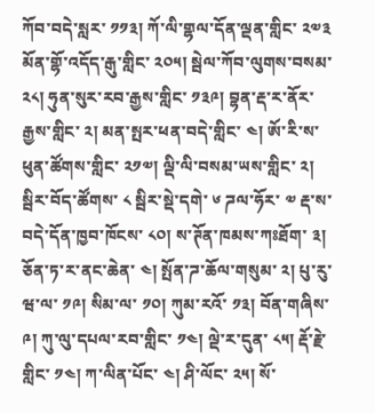ཀོབ་བདེ་སླར་ ༡༡༣། ཀོ་ལི་གྷལ་དོན་ལྡན་གླིང་ ༢༧༣ མོན་གྷོ་འདོད་རྒུ་གླིང་ ༢༠༥། སྦེལ་ཀོབ་ལུགས་བསམ་ ༢༨། ཧུན་སུར་རབ་རྒྱས་གླིང་ ༡༣༩། བྷན་རྡ་ར་ནོར་རྒྱས་གླིང་ ༢། མན་སྤར་ཕན་བདེ་གླིང་ ༤། ཨོ་རི་ས་ཕུན་ཚོགས་གླིང་ ༢༡༧། ལྡི་ལི་བསམ་ཡས་གླིང་ ༢། སྦིར་བོད་ཚོགས་ ༨ སྦིར་སྡེ་དགེ་ ༦ ཌལ་ཧོར་ ༧ རྡ་ས་བདེ་དོན་ཁྱབ་ཁོངས་ ༨༠། ས་ཊོན་ཁམས་ཀཿཐོག་ ༣། ཅོན་ཏ་ར་ནང་ཆེན་ ༤། སྤོན་ཌ་ཆོལ་གསུམ་ ༢། པུ་རུ་ཝ་ལ་ ༡༩། སིམ་ལ་ ༡༠། ཀུམ་རའོ་ ༡༣། བོན་གཞིས་ ༩། ཀུ་ལུ་དཔལ་རབ་གླིང་ ༡༤། ལྡེ་ར་དུན་ ༨༥། རྡོ་རྗེ་གླིང་ ༡༤། ཀ་ལིན་པོང་ ༤། ཤི་ལོང་ ༢༥། སོ་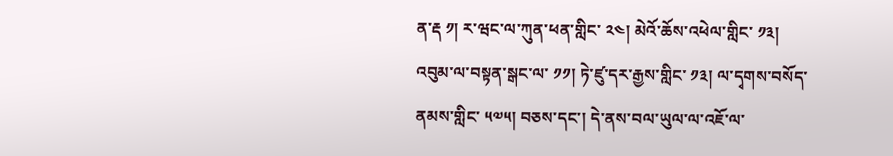ན་རྡ ༡། ར་ཝང་ལ་ཀུན་ཕན་གླིང་ ༢༤། མེའོ་ཆོས་འཕེལ་གླིང་ ༡༣། འབུམ་ལ་བསྟན་སྒང་ལ་ ༡༡། ཏེ་ཛུ་དར་རྒྱས་གླིང་ ༡༣། ལ་དྭགས་བསོད་ནམས་གླིང་ ༥༧༥། བཅས་དང་། དེ་ནས་བལ་ཡུལ་ལ་འཇོ་ལ་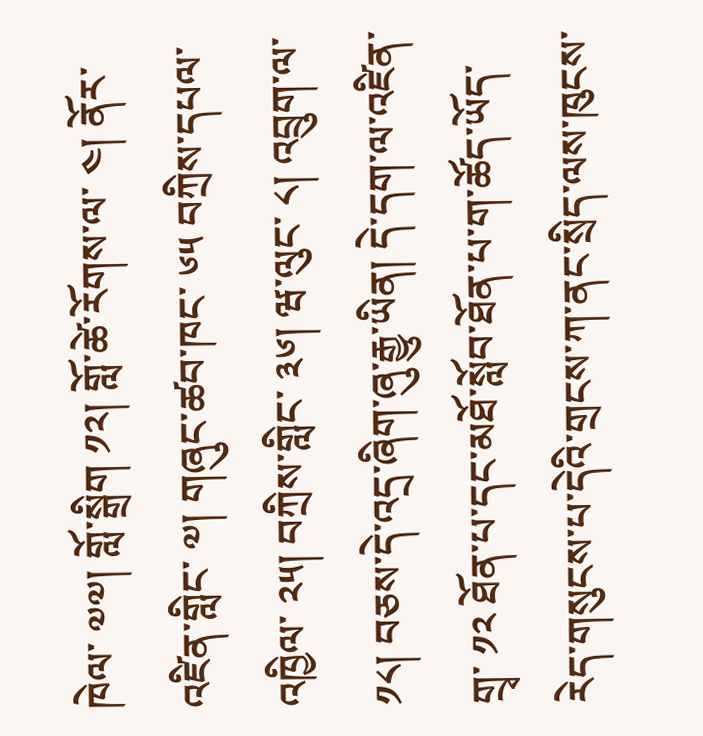ཁེལ་ ༧༧། གློ་སྒྲིག ༡༢། གློ་ཚེ་རོགས་ལ་ ༤། ནོར་འཛིན་གླིང་ ༧། གཞུང་ཚབ་ཁང་ ༦༥ བཀྲིས་དཔལ་འཁྱིལ་ ༢༥། བཀྲིས་གླིང་ ༣༦། ཝ་ལུང་ ༨། འབྲུག་ལ་ ༡༨། བཅས་དེ་འདྲ་ཞིག་ཞུ་རྒྱུ་ཡིན། དེ་དག་ལ་འཛིན་གྲྭ་ ༡༢ ཐོན་པ་དང་མཐོ་སློབ་ཐོན་པ་ག་ཚོད་ཡོད་རེད་གསུངས་པ་དེའི་གྲངས་ཀ་ནང་སྲིད་ལས་ཁུངས་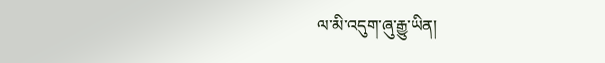ལ་མི་འདུག་ཞུ་རྒྱུ་ཡིན།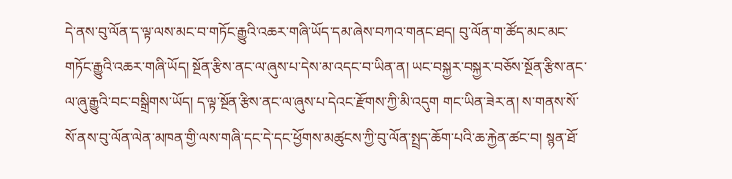དེ་ནས་བུ་ལོན་ད་ལྟ་ལས་མང་བ་གཏོང་རྒྱུའི་འཆར་གཞི་ཡོད་དམ་ཞེས་བཀའ་གནང་ཐད། བུ་ལོན་ག་ཚོད་མང་མང་གཏོང་རྒྱུའི་འཆར་གཞི་ཡོད། སྔོན་རྩིས་ནང་ལ་ཞུས་པ་དེས་མ་འདང་བ་ཡིན་ན། ཡང་བསྐྱར་བསྐྱར་བཅོས་སྔོན་རྩིས་ནང་ལ་ཞུ་རྒྱུའི་བང་བསྒྲིགས་ཡོད། ད་ལྟ་སྔོན་རྩིས་ནང་ལ་ཞུས་པ་དེའང་རྫོགས་ཀྱི་མི་འདུག གང་ཡིན་ཟེར་ན། ས་གནས་སོ་སོ་ནས་བུ་ལོན་ལེན་མཁན་གྱི་ལས་གཞི་དང་དེ་དང་ཕྱོགས་མཚུངས་ཀྱི་བུ་ལོན་སྤྲད་ཆོག་པའི་ཆ་རྐྱེན་ཚང་བ། སྙན་ཐོ་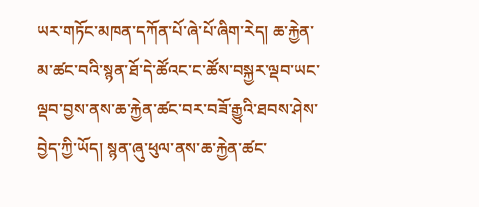ཡར་གཏོང་མཁན་དཀོན་པོ་ཞེ་པོ་ཞིག་རེད། ཆ་རྐྱེན་མ་ཚང་བའི་སྙན་ཐོ་དེ་ཚོའང་ང་ཚོས་བསྐྱར་ལྡབ་ཡང་ལྡབ་བྱས་ནས་ཆ་རྐྱེན་ཚང་བར་བཟོ་རྒྱུའི་ཐབས་ཤེས་བྱེད་ཀྱི་ཡོད། སྙན་ཞུ་ཕུལ་ནས་ཆ་རྐྱེན་ཚང་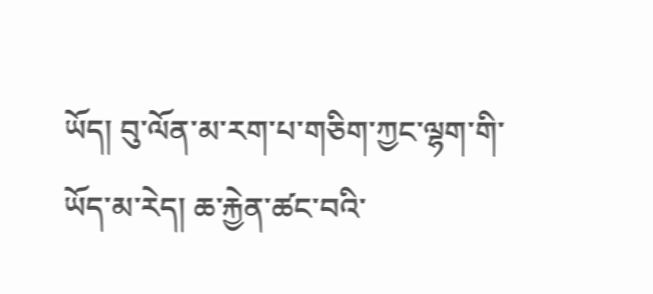ཡོད། བུ་ལོན་མ་རག་པ་གཅིག་ཀྱང་ལྷག་གི་ཡོད་མ་རེད། ཆ་རྐྱེན་ཚང་བའི་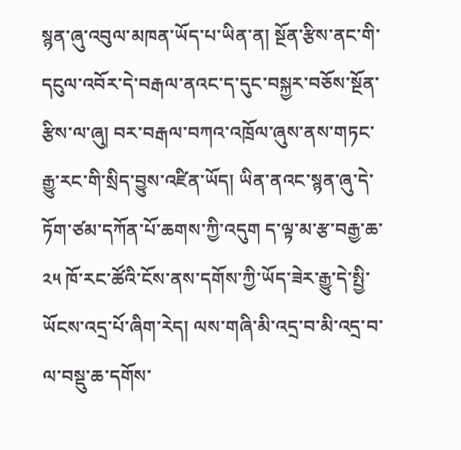སྙན་ཞུ་འབུལ་མཁན་ཡོད་པ་ཡིན་ན། སྔོན་རྩིས་ནང་གི་དངུལ་འབོར་དེ་བརྒལ་ནའང་ད་དུང་བསྐྱར་བཅོས་སྔོན་རྩིས་ལ་ཞུ། བར་བརྒལ་བཀའ་འཁྲོལ་ཞུས་ནས་གཏང་རྒྱུ་རང་གི་སྲིད་བྱུས་འཛིན་ཡོད། ཡིན་ནའང་སྙན་ཞུ་དེ་ཏོག་ཙམ་དཀོན་པོ་ཆགས་ཀྱི་འདུག ད་ལྟ་མ་རྩ་བརྒྱ་ཆ་ ༢༥ ཁོ་རང་ཚོའི་ངོས་ནས་དགོས་ཀྱི་ཡོད་ཟེར་རྒྱུ་དེ་སྤྱི་ཡོངས་འདྲ་པོ་ཞིག་རེད། ལས་གཞི་མི་འདྲ་བ་མི་འདྲ་བ་ལ་བསྡུ་ཆ་དགོས་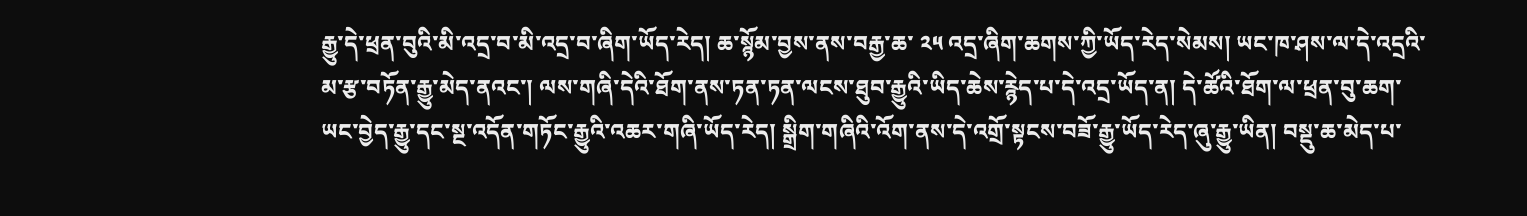རྒྱུ་དེ་ཕྲན་བུའི་མི་འདྲ་བ་མི་འདྲ་བ་ཞིག་ཡོད་རེད། ཆ་སྙོམ་བྱས་ནས་བརྒྱ་ཆ་ ༢༥ འདྲ་ཞིག་ཆགས་ཀྱི་ཡོད་རེད་སེམས། ཡང་ཁ་ཤས་ལ་དེ་འདྲའི་མ་རྩ་བཏོན་རྒྱུ་མེད་ནའང་། ལས་གཞི་དེའི་ཐོག་ནས་ཏན་ཏན་ལངས་ཐུབ་རྒྱུའི་ཡིད་ཆེས་རྙེད་པ་དེ་འདྲ་ཡོད་ན། དེ་ཚོའི་ཐོག་ལ་ཕྲན་བུ་ཆག་ཡང་བྱེད་རྒྱུ་དང་སྔ་འདོན་གཏོང་རྒྱུའི་འཆར་གཞི་ཡོད་རེད། སྒྲིག་གཞིའི་འོག་ནས་དེ་འགྲོ་སྟངས་བཟོ་རྒྱུ་ཡོད་རེད་ཞུ་རྒྱུ་ཡིན། བསྡུ་ཆ་མེད་པ་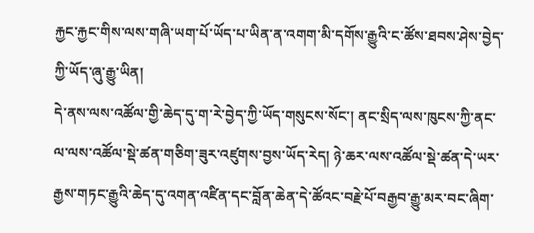རྐྱང་རྐྱང་གིས་ལས་གཞི་ཡག་པོ་ཡོད་པ་ཡིན་ན་འགག་མི་དགོས་རྒྱུའི་ང་ཚོས་ཐབས་ཤེས་བྱེད་ཀྱི་ཡོད་ཞུ་རྒྱུ་ཡིན།
དེ་ནས་ལས་འཚོལ་གྱི་ཆེད་དུ་ག་རེ་བྱེད་ཀྱི་ཡོད་གསུངས་སོང་། ནང་སྲིད་ལས་ཁུངས་ཀྱི་ནང་ལ་ལས་འཚོལ་སྡེ་ཚན་གཅིག་ཟུར་འཛུགས་བྱས་ཡོད་རེད། ཉེ་ཆར་ལས་འཚོལ་སྡེ་ཚན་དེ་ཡར་རྒྱས་གཏང་རྒྱུའི་ཆེད་དུ་འགན་འཛིན་དང་བློན་ཆེན་དེ་ཚོའང་བརྗེ་པོ་བརྒྱབ་རྒྱུ་མར་བང་ཞིག་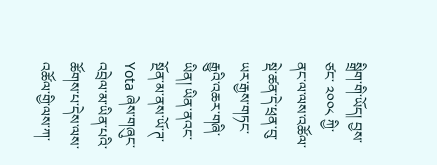སྒྲིག་གི་ཡོད། བྱས་ཙང་ ༢༠༠༨ ཀྱི་ནང་ལ་ལས་འཚོལ་སྡེ་ཚན་དེ་ཕྲན་བུ་ཡར་རྒྱས་གཏང་རྒྱུའི་འཆར་གཞི་ཡིན། ཡིན་ནའང་སྔོན་མ་ནས་ཡོ་ཊ་Yota ཞེས་གཞུང་འབྲེལ་མ་ཡིན་པའི་ཚོགས་པ་དེས་ལས་འཚོལ་གྱི་ལས་ཀ་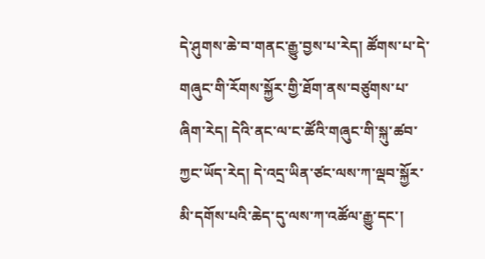དེ་ཤུགས་ཆེ་བ་གནང་རྒྱུ་བྱས་པ་རེད། ཚོགས་པ་དེ་གཞུང་གི་རོགས་སྐྱོར་གྱི་ཐོག་ནས་བཙུགས་པ་ཞིག་རེད། དེའི་ནང་ལ་ང་ཚོའི་གཞུང་གི་སྐུ་ཚབ་ཀྱང་ཡོད་རེད། དེ་འདྲ་ཡིན་ཙང་ལས་ཀ་ལྡབ་སྐྱོར་མི་དགོས་པའི་ཆེད་དུ་ལས་ཀ་འཚོལ་རྒྱུ་དང་།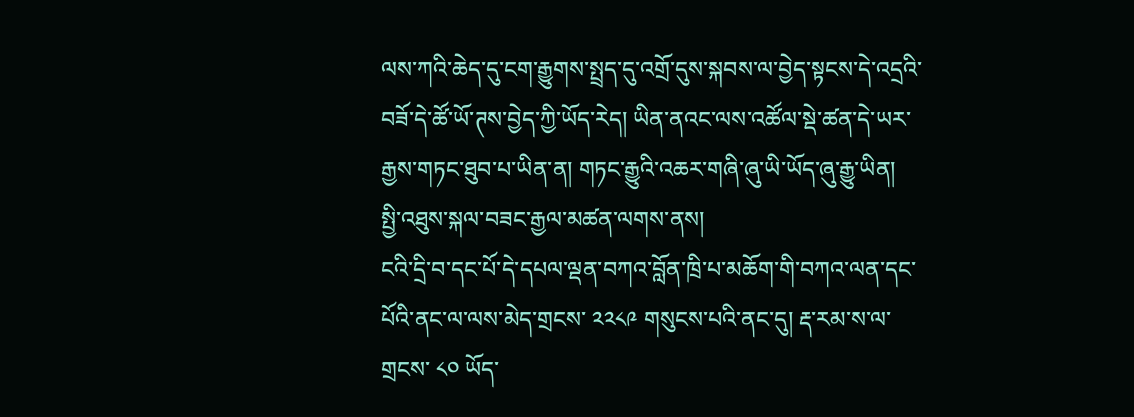ལས་ཀའི་ཆེད་དུ་ངག་རྒྱུགས་སྤྲད་དུ་འགྲོ་དུས་སྐབས་ལ་བྱེད་སྟངས་དེ་འདྲའི་བཟོ་དེ་ཚོ་ཡོ་ཊས་བྱེད་ཀྱི་ཡོད་རེད། ཡིན་ནའང་ལས་འཚོལ་སྡེ་ཚན་དེ་ཡར་རྒྱས་གཏང་ཐུབ་པ་ཡིན་ན། གཏང་རྒྱུའི་འཆར་གཞི་ཞུ་ཡི་ཡོད་ཞུ་རྒྱུ་ཡིན།
སྤྱི་འཐུས་སྐལ་བཟང་རྒྱལ་མཚན་ལགས་ནས།
ངའི་དྲི་བ་དང་པོ་དེ་དཔལ་ལྡན་བཀའ་བློན་ཁྲི་པ་མཆོག་གི་བཀའ་ལན་དང་པོའི་ནང་ལ་ལས་མེད་གྲངས་ ༢༢༨༩ གསུངས་པའི་ནང་དུ། རྡ་རམ་ས་ལ་གྲངས་ ༨༠ ཡོད་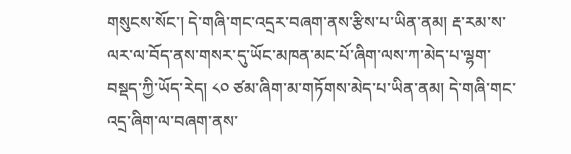གསུངས་སོང་། དེ་གཞི་གང་འདྲར་བཞག་ནས་རྩིས་པ་ཡིན་ནམ། རྡ་རམ་ས་ལར་ལ་བོད་ནས་གསར་དུ་ཡོང་མཁན་མང་པོ་ཞིག་ལས་ཀ་མེད་པ་ལྷག་བསྡད་ཀྱི་ཡོད་རེད། ༨༠ ཙམ་ཞིག་མ་གཏོགས་མེད་པ་ཡིན་ནམ། དེ་གཞི་གང་འདྲ་ཞིག་ལ་བཞག་ནས་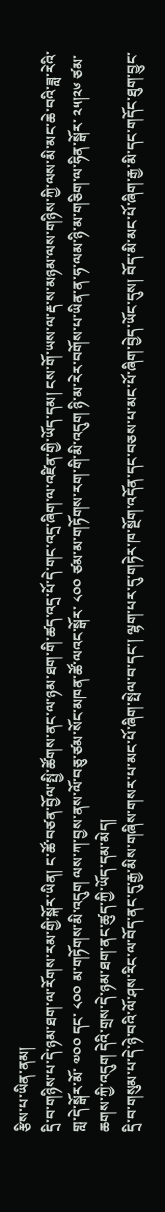རྩིས་པ་ཡིན་ནམ།
དྲི་བ་གཉིས་པ་དེ་ཉམ་ཐག་ལ་རོགས་རམ་གྱི་སྐོར་ཡིན། ང་ཚོ་བཙན་བྱོལ་སྤྱི་ཚོགས་ནང་ལ་ཉམ་ཐག་གི་ཚད་འདྲ་པོ་དེ་གང་འདྲ་ཞིག་ལ་འཛིན་གྱི་ཡོད་དམ། ངས་གོ་ཡས་ལ་རྡ་ས་མཉམ་ལས་གཉིས་ཀྱི་ལས་མི་མང་ཆེ་བའི་ཟླ་རེའི་གླ་དེ་སྒོར་མོ་ ༧༠༠ དང་ ༨༠༠ མ་གཏོགས་མི་འདུག ལས་ཀ་བྱས་ནས་ལོ་བཅུ་ཙམ་སོང་མཁན་ཚོ་ལའང་སྒོར་ ༨༠༠ ཙམ་མ་གཏོགས་རག་གི་མི་འདུག ཉི་མ་རེར་བགོས་པ་ཡིན་ན་ཧ་ལམ་ཉི་མ་གཅིག་ལ་ཧིན་སྒོར་ ༢༥།༢༦ ཙམ་ཆགས་ཀྱི་འདུག དེའི་གྲས་དེ་ཉམ་ཐག་ནང་ཚུད་ཀྱི་ཡོད་དམ་མེད།
དྲི་བ་གསུམ་པ་དེ་ཉེ་བའི་ལོ་ཤས་རིང་ལ་བོད་ནང་དུ་རྒྱ་མིས་གཞིས་གསར་པ་མང་པོ་ཞིག་སྤེལ་བ་དང་། ལྷག་པར་དུ་གཏེར་ཁ་སྔོག་འདོན་དང་བཅས་པ་མང་པོ་ཞིག་བྱེད་ཡོང་དུས། བོད་མི་མང་པོ་ཞིག་རྒྱ་མི་དང་གདོང་ཐུག་བྱུང་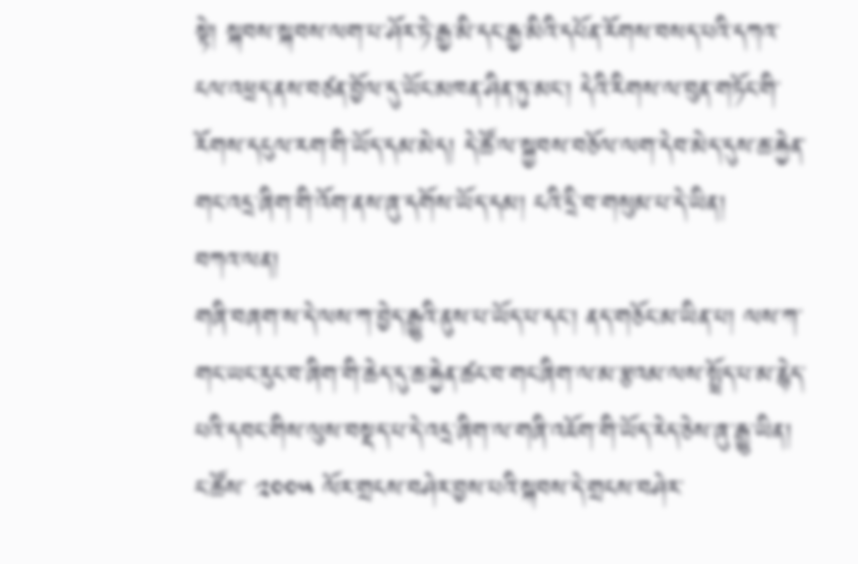སྟེ། སྐབས་སྐབས་ལག་པ་ཤོར་ཏེ་རྒྱ་མི་དང་རྒྱ་མིའི་དཔོན་རོགས་བསད་པའི་དཀའ་ངལ་འཕྲད་ནས་བཙན་བྱོལ་དུ་ཡོང་མཁན་ཤིན་ཏུ་མང་། དེའི་རིགས་ལ་བུན་གཏོང་གི་རོགས་དངུལ་རག་གི་ཡོད་དམ་མེད། དེ་ཚོ་ལ་སྐྱབས་བཅོལ་ལག་དེབ་མེད་དུས་ཆ་རྐྱེན་གང་འདྲ་ཞིག་གི་འོག་ནས་ཞུ་དགོས་ཡོད་དམ། ངའི་དྲི་བ་གསུམ་པ་དེ་ཡིན།
བཀའ་ལན།
གཞི་བཞག་ས་དེ་ལས་ཀ་བྱེད་རྒྱུའི་ནུས་པ་ཡོད་པ་དང་། ནད་གཅོང་མ་ཡིན་པ། ལས་ཀ་གང་ཡང་རུང་བ་ཞིག་གི་ཆེད་དུ་ཆ་རྐྱེན་ཚང་བ་གང་ཞིག་ལ་མ་རྩའམ་ལས་སྤྲོད་པ་མ་རྙེད་པའི་དབང་གིས་ལུས་བསྡད་པ་དེ་འདྲ་ཞིག་ལ་གཞི་འཇོག་གི་ཡོད་རེད་ཅེས་ཞུ་རྒྱུ་ཡིན། ང་ཚོས་ ༢༠༠༥ ལོར་གྲངས་བཤེར་བྱས་པའི་སྐབས་དེ་གྲངས་བཤེར་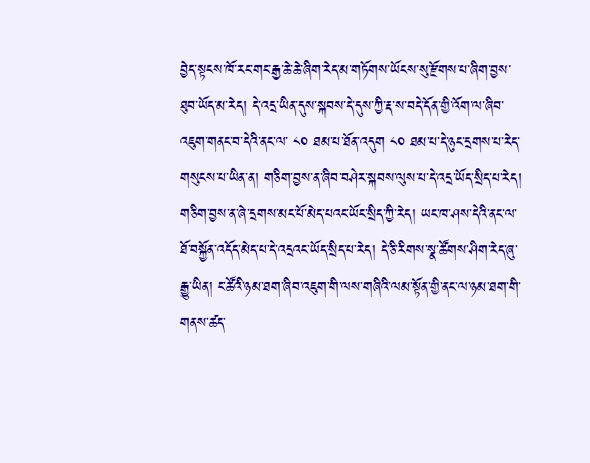བྱེད་སྟངས་ཁོ་རང་གང་རྒྱ་ཆེ་ཆེ་ཞིག་རེད་མ་གཏོགས་ཡོངས་སུ་རྫོགས་པ་ཞིག་བྱས་ཐུབ་ཡོད་མ་རེད། དེ་འདྲ་ཡིན་དུས་སྐབས་དེ་དུས་ཀྱི་རྡ་ས་བདེ་དོན་གྱི་འོག་ལ་ཞིབ་འཇུག་གནང་བ་དེའི་ནང་ལ་ ༨༠ ཐམ་པ་ཐོན་འདུག ༨༠ ཐམ་པ་དེ་ཉུང་དྲགས་པ་རེད་གསུངས་པ་ཡིན་ན། གཅིག་བྱས་ན་ཞིབ་བཤེར་སྐབས་ལུས་པ་དེ་འདྲ་ཡོད་སྲིད་པ་རེད། གཅིག་བྱས་ན་ཞེ་དྲགས་མང་པོ་མེད་པའང་ཡོང་སྲིད་ཀྱི་རེད། ཡང་ཁ་ཤས་དེའི་ནང་ལ་ཐོ་བསྐྱོན་འདོད་མེད་པ་དེ་འདྲའང་ཡོད་སྲིད་པ་རེད། དེ་ཅི་རིགས་སྣ་ཚོགས་ཤིག་རེད་ཞུ་རྒྱུ་ཡིན། ང་ཚོའི་ཉམ་ཐག་ཞིབ་འཇུག་གི་ལས་གཞིའི་ལམ་སྟོན་གྱི་ནང་ལ་ཉམ་ཐག་གི་གནས་ཚད་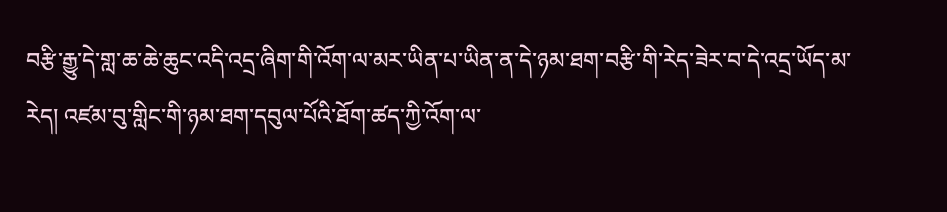བརྩི་རྒྱུ་དེ་གླ་ཆ་ཆེ་ཆུང་འདི་འདྲ་ཞིག་གི་འོག་ལ་མར་ཡིན་པ་ཡིན་ན་དེ་ཉམ་ཐག་བརྩི་གི་རེད་ཟེར་བ་དེ་འདྲ་ཡོད་མ་རེད། འཛམ་བུ་གླིང་གི་ཉམ་ཐག་དབུལ་པོའི་ཐོག་ཚད་ཀྱི་འོག་ལ་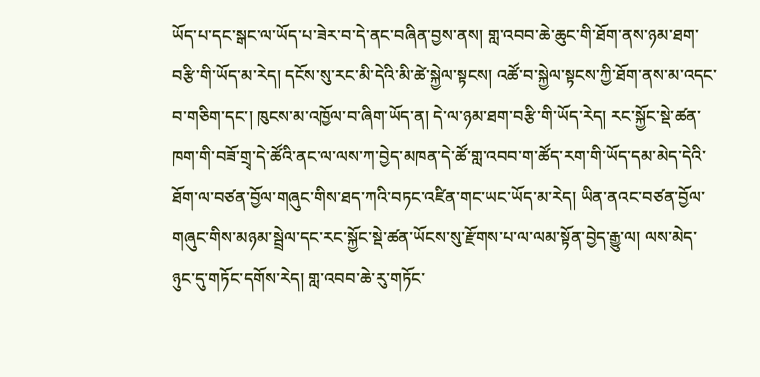ཡོད་པ་དང་སྒང་ལ་ཡོད་པ་ཟེར་བ་དེ་ནང་བཞིན་བྱས་ནས། གླ་འབབ་ཆེ་ཆུང་གི་ཐོག་ནས་ཉམ་ཐག་བརྩི་གི་ཡོད་མ་རེད། དངོས་སུ་རང་མི་དེའི་མི་ཚེ་སྐྱེལ་སྟངས། འཚོ་བ་སྐྱེལ་སྟངས་ཀྱི་ཐོག་ནས་མ་འདང་བ་གཅིག་དང་། ཁུངས་མ་འཁྱོལ་བ་ཞིག་ཡོད་ན། དེ་ལ་ཉམ་ཐག་བརྩི་གི་ཡོད་རེད། རང་སྐྱོང་སྡེ་ཚན་ཁག་གི་བཟོ་གྲྭ་དེ་ཚོའི་ནང་ལ་ལས་ཀ་བྱེད་མཁན་དེ་ཚོ་གླ་འབབ་ག་ཚོད་རག་གི་ཡོད་དམ་མེད་དེའི་ཐོག་ལ་བཙན་བྱོལ་གཞུང་གིས་ཐད་ཀའི་བཏང་འཛིན་གང་ཡང་ཡོད་མ་རེད། ཡིན་ནའང་བཙན་བྱོལ་གཞུང་གིས་མཉམ་སྦྲེལ་དང་རང་སྐྱོང་སྡེ་ཚན་ཡོངས་སུ་རྫོགས་པ་ལ་ལམ་སྟོན་བྱེད་རྒྱུ་ལ། ལས་མེད་ཉུང་དུ་གཏོང་དགོས་རེད། གླ་འབབ་ཆེ་རུ་གཏོང་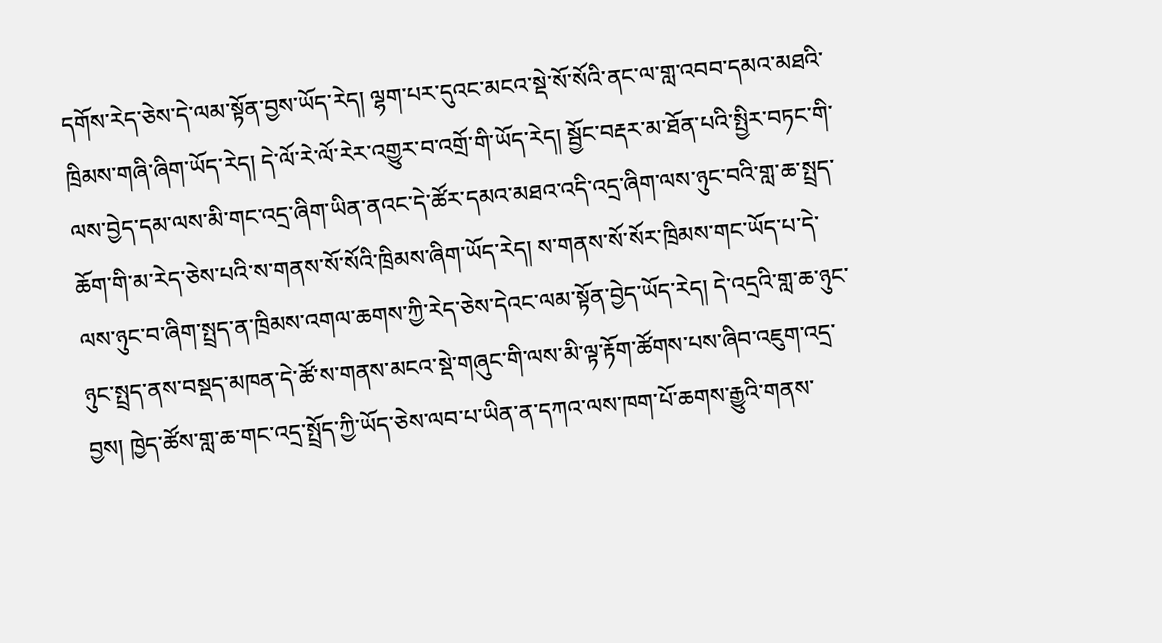དགོས་རེད་ཅེས་དེ་ལམ་སྟོན་བྱས་ཡོད་རེད། ལྷག་པར་དུའང་མངའ་སྡེ་སོ་སོའི་ནང་ལ་གླ་འབབ་དམའ་མཐའི་ཁྲིམས་གཞི་ཞིག་ཡོད་རེད། དེ་ལོ་རེ་ལོ་རེར་འགྱུར་བ་འགྲོ་གི་ཡོད་རེད། སྦྱོང་བརྡར་མ་ཐོན་པའི་སྤྱིར་བཏང་གི་ལས་བྱེད་དམ་ལས་མི་གང་འདྲ་ཞིག་ཡིན་ནའང་དེ་ཚོར་དམའ་མཐའ་འདི་འདྲ་ཞིག་ལས་ཉུང་བའི་གླ་ཆ་སྤྲད་ཆོག་གི་མ་རེད་ཅེས་པའི་ས་གནས་སོ་སོའི་ཁྲིམས་ཞིག་ཡོད་རེད། ས་གནས་སོ་སོར་ཁྲིམས་གང་ཡོད་པ་དེ་ལས་ཉུང་བ་ཞིག་སྤྲད་ན་ཁྲིམས་འགལ་ཆགས་ཀྱི་རེད་ཅེས་དེའང་ལམ་སྟོན་བྱེད་ཡོད་རེད། དེ་འདྲའི་གླ་ཆ་ཉུང་ཉུང་སྤྲད་ནས་བསྡད་མཁན་དེ་ཚོ་ས་གནས་མངའ་སྡེ་གཞུང་གི་ལས་མི་ལྟ་རྟོག་ཚོགས་པས་ཞིབ་འཇུག་འདྲ་བྱས། ཁྱེད་ཚོས་གླ་ཆ་གང་འདྲ་སྤྲོད་ཀྱི་ཡོད་ཅེས་ལབ་པ་ཡིན་ན་དཀའ་ལས་ཁག་པོ་ཆགས་རྒྱུའི་གནས་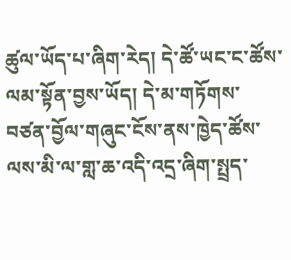ཚུལ་ཡོད་པ་ཞིག་རེད། དེ་ཚོ་ཡང་ང་ཚོས་ལམ་སྟོན་བྱས་ཡོད། དེ་མ་གཏོགས་བཙན་བྱོལ་གཞུང་ངོས་ནས་ཁྱེད་ཚོས་ལས་མི་ལ་གླ་ཆ་འདི་འདྲ་ཞིག་སྤྲད་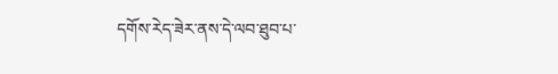དགོས་རེད་ཟེར་ནས་དེ་ལབ་ཐུབ་པ་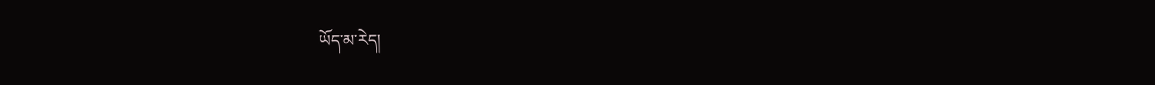ཡོད་མ་རེད།